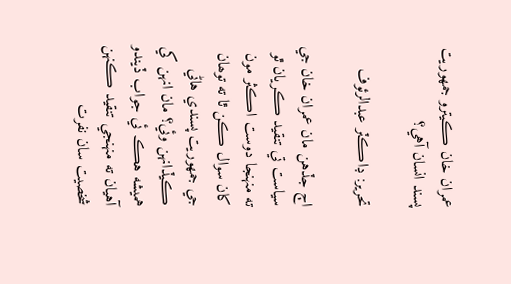عمران خان ڪيترو جمهوريت پسند انسان آهي؟

تحرير: ڊاڪٽر عبدالرئوف

اڄ جڏهن مان عمران خان جي سياست تي تنقيد ڪريان ٿو ته منهنجا دوست اڪثر مون کان سوال ڪن ٿا ته توھان جي جمهوريت پسندي هاڻي ڪيڏانهن وئي؟ مان انهن کي هميشه هڪ ئي جواب ڏيندو آهيان ته منهنجي تنقيد ڪنهن شخصيت سان نفرت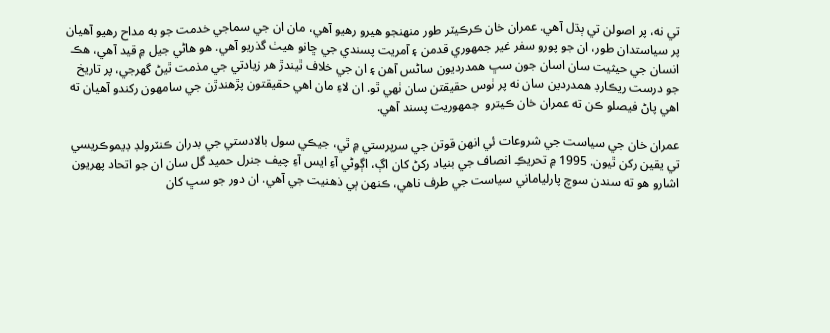تي نه، پر اصولن تي ٻڌل آهي. عمران خان ڪرڪيٽر طور منهنجو هيرو رهيو آهي، مان ان جي سماجي خدمت جو به مداح رهيو آهيان پر سياستدان طور، ان جو پورو سفر غير جمهوري قدمن ۽ آمريت پسندي جي ڇانو هيٺ گذريو آهي. هو هاڻي جيل ۾ قيد آهي، هڪ انسان جي حيثيت سان اسان جون سڀ همدرديون ساڻس آهن ۽ ان جي خلاف ٿيندڙ هر زيادتي جي مذمت ٿيڻ گهرجي، پر تاريخ جو درست ريڪارڊ همدردين سان نه پر ٺوس حقيقتن سان ٺهي ٿو. ان لاءِ مان اهي حقيقتون پڙهندڙن جي سامهون رکندو آهيان ته اهي پاڻ فيصلو ڪن ته عمران خان ڪيترو  جمهوريت پسند آهي.

عمران خان جي سياست جي شروعات ئي انهن قوتن جي سرپرستي ۾ ٿي، جيڪي سول بالادستي جي بدران ڪنٽرولڊ ڊيموڪريسي تي يقين رکن ٿيون. 1995 ۾ تحريڪِ انصاف جي بنياد رکڻ کان اڳ، اڳوڻي آءِ ايس آءِ چيف جنرل حميد گل سان ان جو اتحاد پهريون اشارو هو ته سندن سوچ پارلياماني سياست جي طرف ناهي، ڪنهن ٻي ذهنيت جي آهي. ان دور جو سڀ کان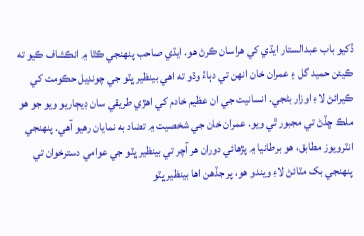ڏکيو باب عبدالستار ايڌي کي هراسان ڪرڻ هو. ايڌي صاحب پنهنجي ڪٿا ۾ انڪشاف ڪيو ته ڪيئن حميد گل ۽ عمران خان انهن تي دٻاءُ وڌو ته اهي بينظير ڀٽو جي چونڊيل حڪومت کي ڪيرائڻ لاءِ اوزار بڻجي. انسانيت جي ان عظيم خادم کي اهڙي طريقي سان ڊيڄاريو ويو جو هو ملڪ ڇڏڻ تي مجبور ٿي ويو. عمران خان جي شخصيت ۾ تضاد به نمايان رهيو آهي. پنهنجي انٽرويوز مطابق، هو برطانيا ۾ پڙهائي دوران هر آچر تي بينظير ڀٽو جي عوامي دسترخوان تي پنهنجي بک مٽائڻ لاءِ ويندو هو، پر جڏهن اها بينظير ڀٽو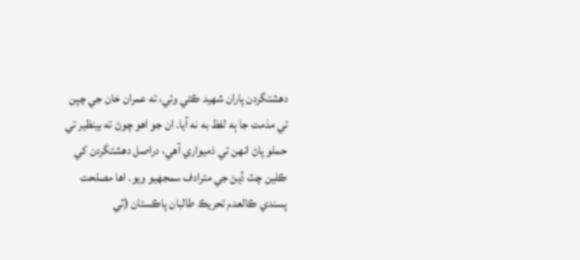دهشتگردن پاران شهيد ڪئي وئي، ته عمران خان جي چپن تي مذمت جا ٻه لفظ به نه آيا. ان جو اهو چوڻ ته بينظير تي حملو پاڻ انهن تي ذميواري آهي، دراصل دهشتگردن کي ڪلين چٽ ڏيڻ جي مترادف سمجهيو ويو. اها مصلحت پسندي ڪالعدم تحريڪ طالبان پاڪستان (ٽي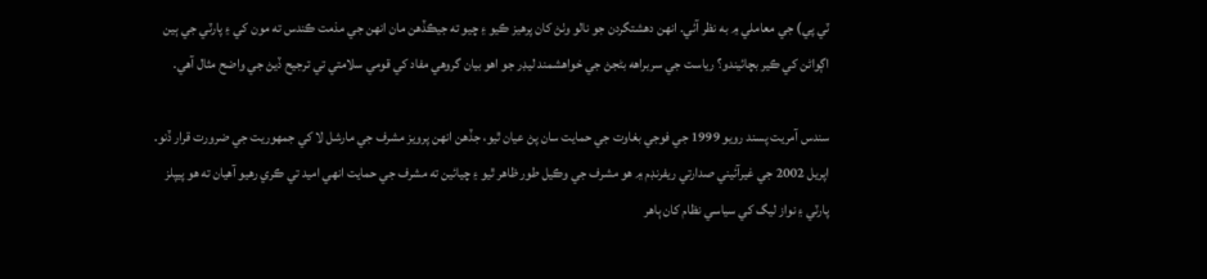ٽي پي) جي معاملي ۾ به نظر آئي. انهن دهشتگردن جو نالو وٺڻ کان پرهيز ڪيو ۽ چيو ته جيڪڏهن مان انهن جي مذمت ڪندس ته مون کي ۽ پارٽي جي ٻين اڳواڻن کي ڪير بچائيندو؟ رياست جي سربراهه بڻجڻ جي خواهشمند ليڊر جو اهو بيان گروهي مفاد کي قومي سلامتي تي ترجيح ڏيڻ جي واضح مثال آهي.

سندس آمريت پسند رويو 1999 جي فوجي بغاوت جي حمايت سان پڻ عيان ٿيو، جڏهن انهن پرويز مشرف جي مارشل لا کي جمهوريت جي ضرورت قرار ڏنو. اپريل 2002 جي غيرآئيني صدارتي ريفرنڊم ۾ هو مشرف جي وڪيل طور ظاهر ٿيو ۽ چيائين ته مشرف جي حمايت انهي اميد تي ڪري رهيو آهيان ته هو پيپلز پارٽي ۽ نواز ليگ کي سياسي نظام کان ٻاهر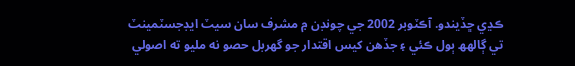ڪڍي ڇڏيندو. آڪٽوبر 2002 جي چونڊن ۾ مشرف سان سيٽ ايڊجسٽمينٽ تي ڳالهھ ٻول ڪئي ۽ جڏهن کيس اقتدار جو گهربل حصو نه مليو ته اصولي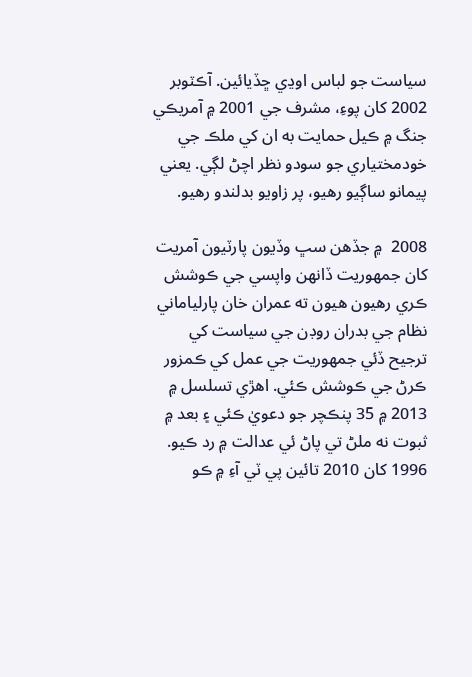سياست جو لباس اوڍي ڇڏيائين. آڪٽوبر 2002 کان پوءِ، مشرف جي 2001 ۾ آمريڪي جنگ ۾ ڪيل حمايت به ان کي ملڪ جي خودمختياري جو سودو نظر اچڻ لڳي. يعني  پيمانو ساڳيو رهيو، پر زاويو بدلندو رهيو.

2008  ۾ جڏهن سڀ وڏيون پارٽيون آمريت کان جمهوريت ڏانهن واپسي جي ڪوشش ڪري رهيون هيون ته عمران خان پارلياماني نظام جي بدران روڊن جي سياست کي ترجيح ڏئي جمهوريت جي عمل کي ڪمزور ڪرڻ جي ڪوشش ڪئي. اهڙي تسلسل ۾ 2013 ۾ 35 پنڪچر جو دعويٰ ڪئي ۽ بعد ۾ ثبوت نه ملڻ تي پاڻ ئي عدالت ۾ رد ڪيو. 1996 کان 2010 تائين پي ٽي آءِ ۾ ڪو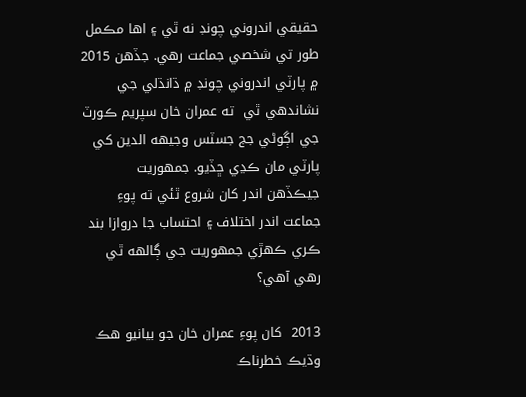حقيقي اندروني چونڊ نه ٿي ۽ اها مڪمل طور تي شخصي جماعت رهي. جڏهن 2015 ۾ پارٽي اندروني چونڊ ۾ ڌانڌلي جي نشاندهي ٿي  ته عمران خان سپريم ڪورٽ جي اڳوڻي جج جسٽس وجيهه الدين کي پارٽي مان ڪڍي ڇڏيو. جمهوريت جيڪڏهن اندر کان شروع ٿئي ته پوءِ جماعت اندر اختلاف ۽ احتساب جا دروازا بند ڪري ڪهڙي جمهوريت جي ڳالهه ٿي رهي آهي؟

2013  کان پوءِ عمران خان جو بيانيو هڪ وڌيڪ خطرناڪ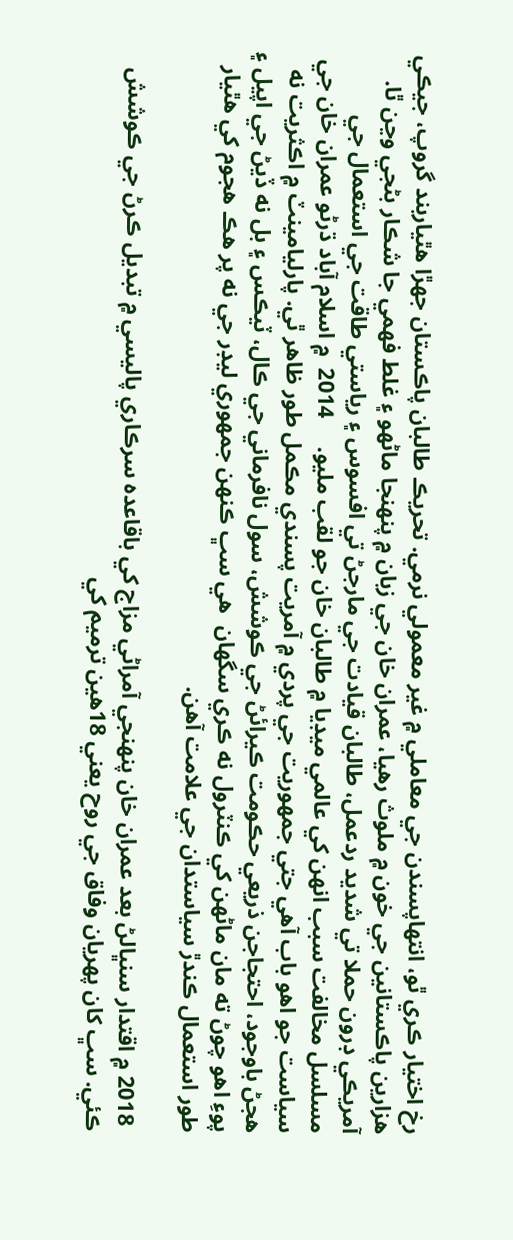رخ اختيار ڪري ٿو، انتهاپسندن جي معاملي ۾ غير معمولي نرمي. تحريڪ طالبان پاڪستان جهڙا هٿياربند گروپ، جيڪي هزارين پاڪستانين جي خون ۾ ملوث رهيا، عمران خان جي زبان ۾ پنهنجا ماڻهو ۽ غلط فهمي جا شڪار بڻجي وڃن ٿا. آمريڪي ڊرون حملا تي شديد ردعمل، طالبان قيادت جي مارجڻ تي افسوس ۽ رياستي طاقت جي استعمال جي مسلسل مخالفت سبب انهن کي عالمي ميڊيا ۾ طالبان خان جو لقب مليو.     2014  ۾ اسلام آباد ڌرڻو عمران خان جي سياست جو اهو باب آهي جتي جمهوريت جي پردي ۾ آمريت پسندي مڪمل طور ظاهر ٿي. پارليامينٽ ۾ اڪثريت نه هجڻ باوجود، احتجاجن ذريعي حڪومت ڪيرائڻ جي ڪوشش، سول نافرماني جي ڪال، ٽيڪس ۽ بل نه ڏيڻ جي اپيل ۽ پوءِ اهو چوڻ ته مان ماڻهن کي ڪنٽرول نه ڪري سگهان  هي سڀ ڪنهن جمهوري ليڊر جي نه پر هڪ هجوم کي هٿيار طور استعمال ڪندڙ سياستدان جي علامت آهن.

 2018 ۾ اقتدار سنڀالڻ بعد عمران خان پنهنجي آمراڻي مزاج کي باقاعده سرڪاري پاليسي ۾ تبديل ڪرڻ جي ڪوشش ڪئي. سڀ کان پهريان وفاق جي روح يعني 18هين ترميم کي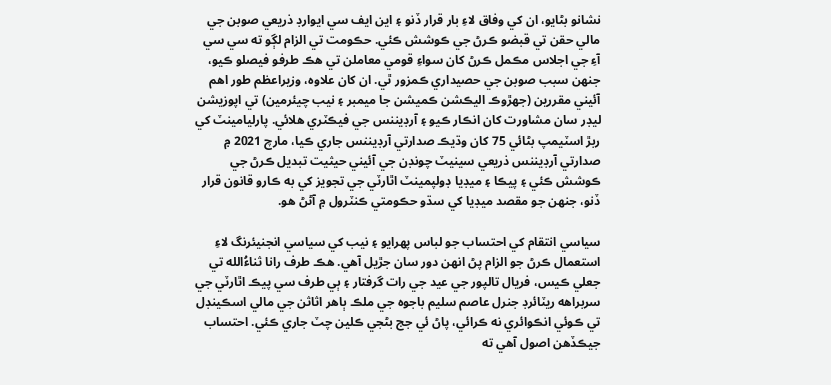نشانو بڻايو، ان کي وفاق لاءِ بار قرار ڏنو ۽ اين ايف سي ايوارڊ ذريعي صوبن جي مالي حقن تي قبضو ڪرڻ جي ڪوشش ڪئي. حڪومت تي الزام لڳو ته سي سي آءِ جي اجلاس مڪمل ڪرڻ کان سواءِ قومي معاملن تي هڪ طرفو فيصلو ڪيو، جنهن سبب صوبن جي حصيداري ڪمزور ٿي. ان کان علاوه، وزيراعظم طور اهم آئيني مقررين (جهڙوڪ اليڪشن ڪميشن جا ميمبر ۽ نيب چيئرمين) تي اپوزيشن ليڊر سان مشاورت کان انڪار ڪيو ۽ آرڊيننس جي فيڪٽري هلائي. پارليامينٽ کي ربڙ اسٽيمپ بڻائي 75 کان وڌيڪ صدارتي آرڊيننس جاري ڪيا، مارچ 2021 ۾ صدارتي آرڊيننس ذريعي سينيٽ چونڊن جي آئيني حيثيت تبديل ڪرڻ جي ڪوشش ڪئي ۽ پيڪا ۽ ميڊيا ڊولپمينٽ اٿارٽي جي تجويز کي به ڪارو قانون قرار ڏنو، جنهن جو مقصد ميڊيا کي سڌو حڪومتي ڪنٽرول ۾ آڻڻ هو.

سياسي انتقام کي احتساب جو لباس پهرايو ۽ نيب کي سياسي انجنيئرنگ لاءِ استعمال ڪرڻ جو الزام پڻ انهن دور سان جڙيل آهي. هڪ طرف رانا ثناءُالله تي جعلي ڪيس، فريال تالپور جي عيد جي رات گرفتار ۽ ٻي طرف سي پيڪ اٿارٽي جي سربراهه ريٽائرڊ جنرل عاصم سليم باجوه جي ملڪ ٻاهر اثاثن جي مالي اسڪينڊل تي ڪوئي انڪوائري نه ڪرائي، پاڻ ئي جج بڻجي ڪلين چٽ جاري ڪئي. احتساب جيڪڏهن اصول آهي ته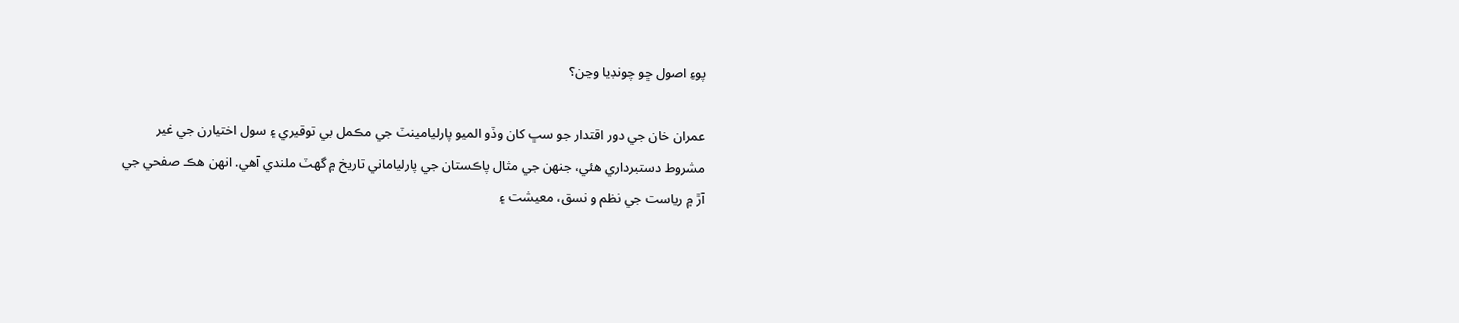پوءِ اصول ڇو چونڊيا وڃن؟

عمران خان جي دور اقتدار جو سڀ کان وڏو الميو پارليامينٽ جي مڪمل بي توقيري ۽ سول اختيارن جي غير مشروط دستبرداري هئي، جنهن جي مثال پاڪستان جي پارلياماني تاريخ ۾ گهٽ ملندي آهي. انهن هڪ صفحي جي آڙ ۾ رياست جي نظم و نسق، معيشت ۽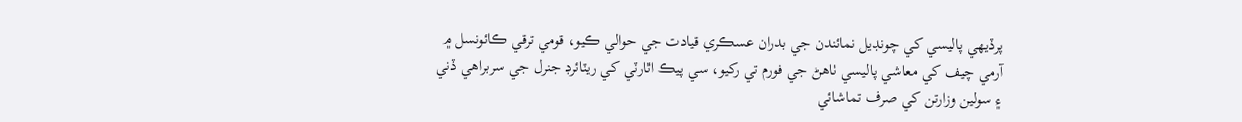پرڏيهي پاليسي کي چونڊيل نمائندن جي بدران عسڪري قيادت جي حوالي ڪيو، قومي ترقي ڪائونسل ۾ آرمي چيف کي معاشي پاليسي ٺاهڻ جي فورم تي رکيو، سي پيڪ اٿارٽي کي ريٽائرڊ جنرل جي سربراهي ڏني ۽ سولين وزارتن کي صرف تماشائي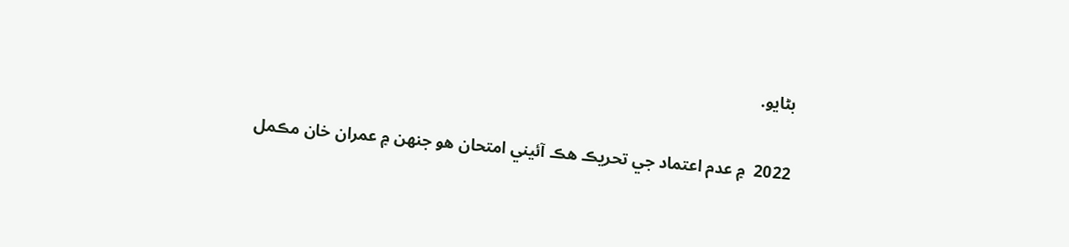بڻايو.

2022  ۾ عدم اعتماد جي تحريڪ هڪ آئيني امتحان هو جنهن ۾ عمران خان مڪمل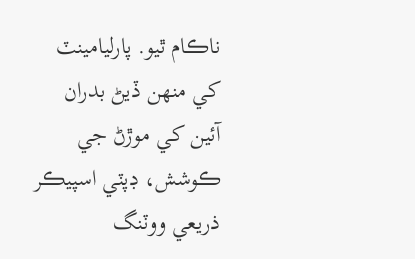ناڪام ٿيو. پارليامينٽ کي منهن ڏيڻ بدران آئين کي موڙڻ جي ڪوشش، ڊپٽي اسپيڪر ذريعي ووٽنگ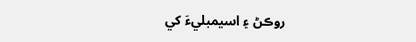روڪڻ ۽ اسيمبليءَ کي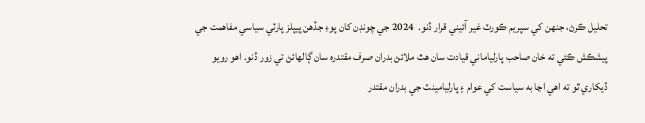تحليل ڪرڻ، جنهن کي سپريم ڪورٽ غير آئيني قرار ڏنو.  2024 جي چونڊن کان پوءِ جڏهن پيپلز پارٽي سياسي مفاهمت جي پيشڪش ڪئي ته خان صاحب پارلياماني قيادت سان هٿ ملائڻ بدران صرف مقتدره سان ڳالهائڻ تي زور ڏنو. اهو رويو ڏيکاري ٿو ته اهي اڃا به سياست کي عوام ۽ پارليامينٽ جي بدران مقتدر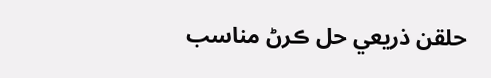حلقن ذريعي حل ڪرڻ مناسب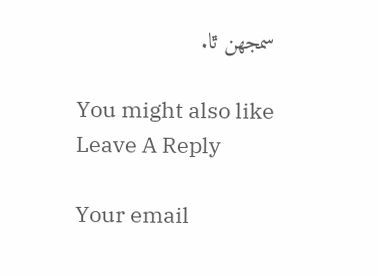سمجهن ٿا.

You might also like
Leave A Reply

Your email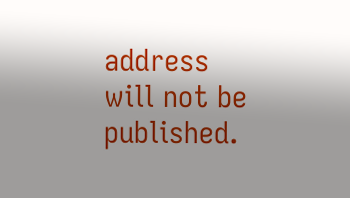address will not be published.